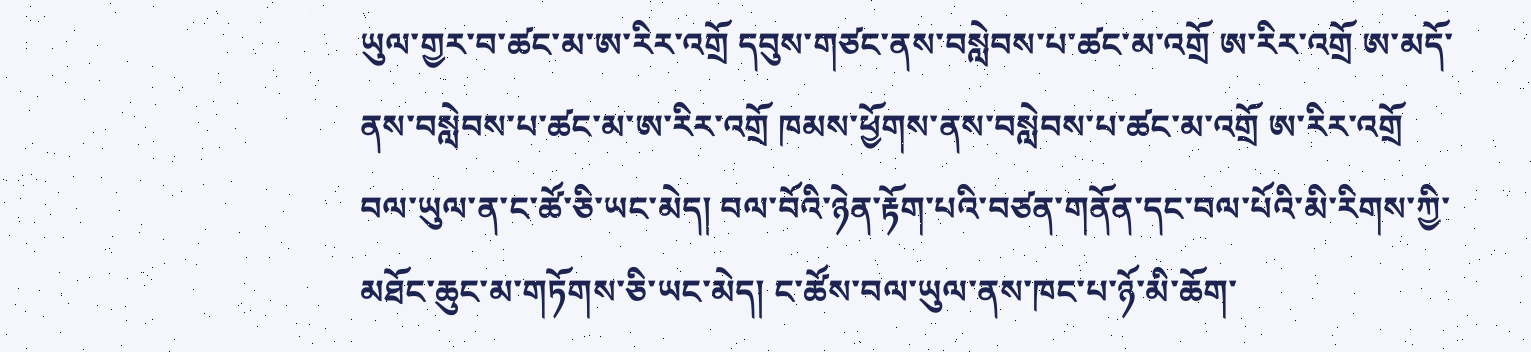ཡུལ་གྱར་བ་ཚང་མ་ཨ་རིར་འགྲོ དབུས་གཙང་ནས་བསླེབས་པ་ཚང་མ་འགྲོ ཨ་རིར་འགྲོ ཨ་མདོ་ནས་བསླེབས་པ་ཚང་མ་ཨ་རིར་འགྲོ ཁམས་ཕྱོགས་ནས་བསླེབས་པ་ཚང་མ་འགྲོ ཨ་རིར་འགྲོ བལ་ཡུལ་ན་ང་ཚོ་ཅི་ཡང་མེད། བལ་བོའི་ཉེན་རྟོག་པའི་བཙན་གནོན་དང་བལ་པོའི་མི་རིགས་ཀྱི་མཐོང་ཆུང་མ་གཏོགས་ཅི་ཡང་མེད། ང་ཚོས་བལ་ཡུལ་ནས་ཁང་པ་ཉོ་མི་ཆོག་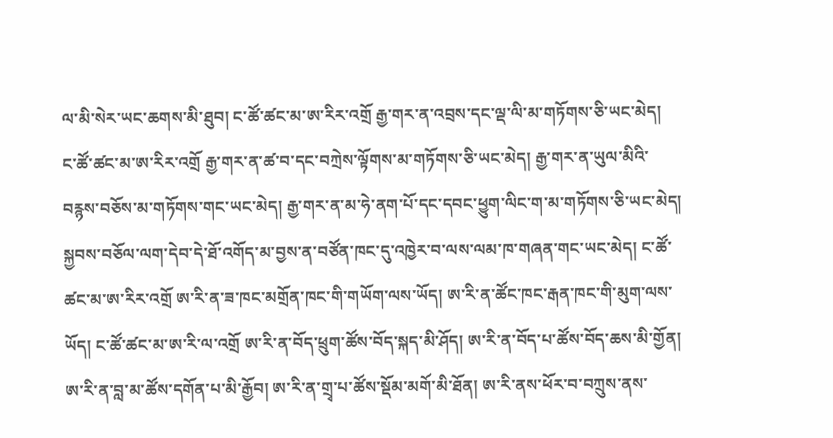ལ་མི་སེར་ཡང་ཆགས་མི་ཐུབ། ང་ཚོ་ཚང་མ་ཨ་རིར་འགྲོ རྒྱ་གར་ན་འབྲས་དང་ལྡ་ལི་མ་གཏོགས་ཅི་ཡང་མེད། ང་ཚོ་ཚང་མ་ཨ་རིར་འགྲོ རྒྱ་གར་ན་ཚ་བ་དང་བཀྲེས་ལྟོགས་མ་གཏོགས་ཅི་ཡང་མེད། རྒྱ་གར་ན་ཡུལ་མིའི་བརྙས་བཅོས་མ་གཏོགས་གང་ཡང་མེད། རྒྱ་གར་ན་མ་ཧེ་ནག་པོ་དང་དབང་ཕྱུག་ལིང་ག་མ་གཏོགས་ཅི་ཡང་མེད། སྐྱབས་བཅོལ་ལག་དེབ་དེ་ཐོ་འགོད་མ་བྱས་ན་བཙོན་ཁང་དུ་འཁྱེར་བ་ལས་ལམ་ཁ་གཞན་གང་ཡང་མེད། ང་ཚོ་ཚང་མ་ཨ་རིར་འགྲོ ཨ་རི་ན་ཟ་ཁང་མགྲོན་ཁང་གི་གཡོག་ལས་ཡོད། ཨ་རི་ན་ཚོང་ཁང་རྒན་ཁང་གི་མུག་ལས་ཡོད། ང་ཚོ་ཚང་མ་ཨ་རི་ལ་འགྲོ ཨ་རི་ན་བོད་ཕྲུག་ཚོས་བོད་སྐད་མི་ཤོད། ཨ་རི་ན་བོད་པ་ཚོས་བོད་ཆས་མི་གྱོན། ཨ་རི་ན་བླ་མ་ཚོས་དགོན་པ་མི་རྒྱོབ། ཨ་རི་ན་གྲྭ་པ་ཚོས་སྡོམ་མགོ་མི་ཐོན། ཨ་རི་ནས་ཕོར་བ་བཀྲུས་ནས་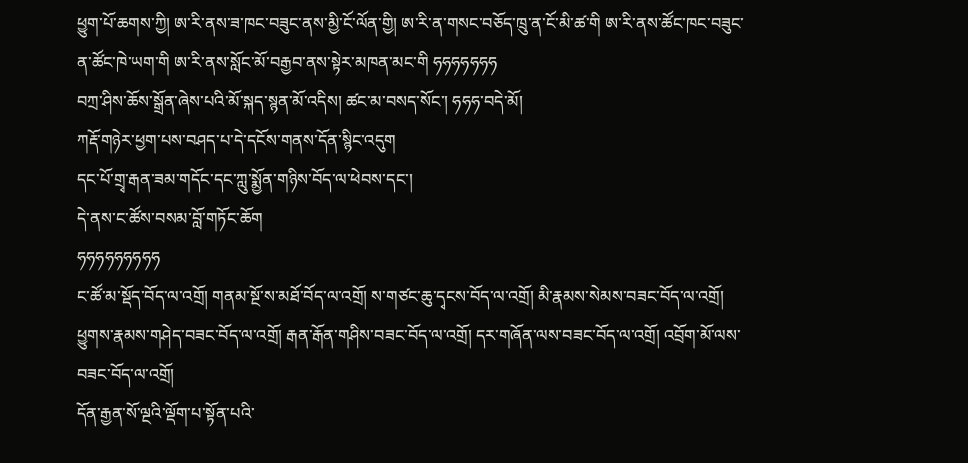ཕྱུག་པོ་ཆགས་ཀྱི། ཨ་རི་ནས་ཟ་ཁང་བཟུང་ནས་མྱི་ངོ་ལོན་གྱི། ཨ་རི་ན་གསང་བཅོད་ཁྲུ་ན་ངོ་མི་ཚ་གི ཨ་རི་ནས་ཚོང་ཁང་བཟུང་ན་ཚོང་ཁེ་ཡག་གི ཨ་རི་ནས་སློང་མོ་བརྒྱབ་ནས་སྟེར་མཁན་མང་གི ཧཧཧཧཧཧཧ
བཀྲ་ཤིས་ཆོས་སྒྲོན་ཞེས་པའི་མོ་སྐད་སྙན་མོ་འདིས། ཚང་མ་བསད་སོང་། ཧཧཧ་བདེ་མོ།
ཀརྡོ་གཉེར་ཕྱག་པས་བཤད་པ་དེ་དངོས་གནས་དོན་སྙིང་འདུག
དང་པོ་གྲྭ་རྒན་ཟམ་གདོང་དང་ཀླུ་སྨྱོན་གཉིས་བོད་ལ་ཕེབས་དང་།
དེ་ནས་ང་ཚོས་བསམ་བློ་གཏོང་ཆོག
ཧཧཧཧཧཧཧཧཧ
ང་ཚོ་མ་སྡོད་བོད་ལ་འགྲོ། གནམ་སྔོ་ས་མཐོ་བོད་ལ་འགྲོ། ས་གཙང་ཆུ་དྭངས་བོད་ལ་འགྲོ། མི་རྣམས་སེམས་བཟང་བོད་ལ་འགྲོ། ཕྱུགས་རྣམས་གཤེད་བཟང་བོད་ལ་འགྲོ། རྒན་རྒོན་གཤིས་བཟང་བོད་ལ་འགྲོ། དར་གཞོན་ལས་བཟང་བོད་ལ་འགྲོ། འབྲོག་མོ་ལས་བཟང་བོད་ལ་འགྲོ།
དོན་རྒྱན་སོ་ལྔའི་ལྡོག་པ་སྟོན་པའི་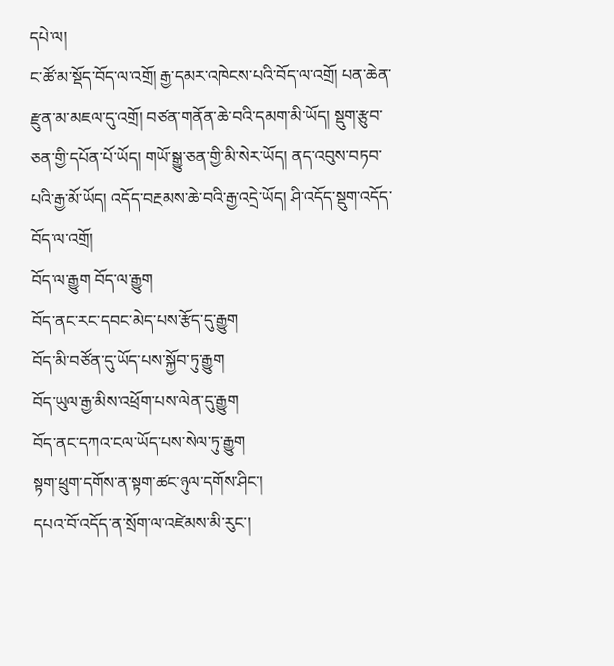དཔེ་ལ།
ང་ཚོ་མ་སྡོད་བོད་ལ་འགྲོ། རྒྱ་དམར་འཁེངས་པའི་བོད་ལ་འགྲོ། པན་ཆེན་རྫུན་མ་མཇལ་དུ་འགྲོ། བཙན་གནོན་ཆེ་བའི་དམག་མི་ཡོད། སྡུག་རྩུབ་ཅན་གྱི་དཔོན་པོ་ཡོད། གཡོ་སྒྱུ་ཅན་གྱི་མི་སེར་ཡོད། ནད་འབུས་བཏབ་པའི་རྒྱ་མོ་ཡོད། འདོད་བརྔམས་ཆེ་བའི་རྒྱ་འདྲེ་ཡོད། ཤི་འདོད་སྡུག་འདོད་བོད་ལ་འགྲོ།
བོད་ལ་རྒྱུག བོད་ལ་རྒྱུག
བོད་ནང་རང་དབང་མེད་པས་རྩོད་དུ་རྒྱུག
བོད་མི་བཙོན་དུ་ཡོད་པས་སྐྱོབ་ཏུ་རྒྱུག
བོད་ཡུལ་རྒྱ་མིས་འཕྲོག་པས་ལེན་དུ་རྒྱུག
བོད་ནང་དཀའ་ངལ་ཡོད་པས་སེལ་ཏུ་རྒྱུག
སྟག་ཕྲུག་དགོས་ན་སྟག་ཚང་ཉུལ་དགོས་ཤིང་།
དཔའ་བོ་འདོད་ན་སྲོག་ལ་འཛེམས་མི་རུང་།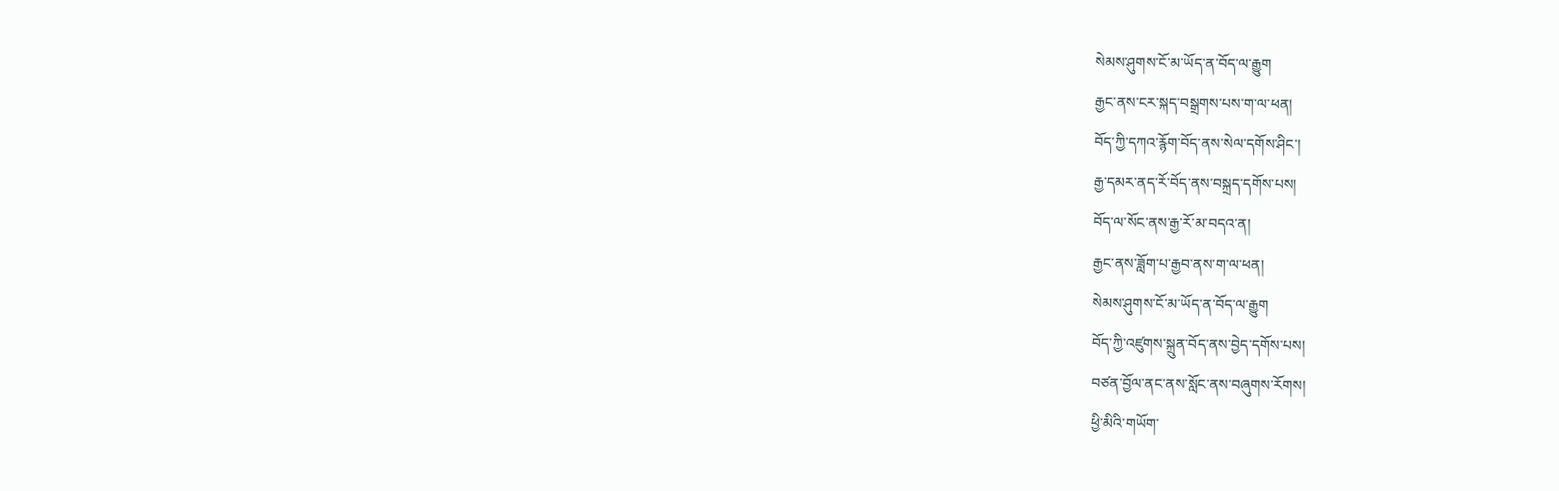སེམས་ཤུགས་ངོ་མ་ཡོད་ན་བོད་ལ་རྒྱུག
རྒྱང་ནས་ངར་སྐད་བསྒྲགས་པས་ག་ལ་ཕན།
བོད་ཀྱི་དཀའ་རྙོག་བོད་ནས་སེལ་དགོས་ཤིང་།
རྒྱ་དམར་ནད་རོ་བོད་ནས་བསྐྲད་དགོས་པས།
བོད་ལ་སོང་ནས་རྒྱ་རོ་མ་བདའ་ན།
རྒྱང་ནས་ཟློག་པ་རྒྱབ་ནས་ག་ལ་ཕན།
སེམས་ཤུགས་ངོ་མ་ཡོད་ན་བོད་ལ་རྒྱུག
བོད་ཀྱི་འཛུགས་སྐྲུན་བོད་ནས་བྱེད་དགོས་པས།
བཙན་བྱོལ་ནང་ནས་སློང་ནས་བཞུགས་རོགས།
ཕྱི་མིའི་གཡོག་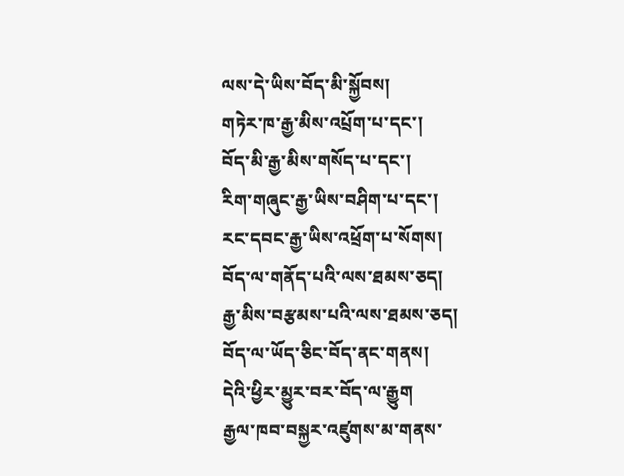ལས་དེ་ཡིས་བོད་མི་སྐྱོབས།
གཏེར་ཁ་རྒྱ་མིས་འཔྲོག་པ་དང་།
བོད་མི་རྒྱ་མིས་གསོད་པ་དང་།
རིག་གཞུང་རྒྱ་ཡིས་བཤིག་པ་དང་།
རང་དབང་རྒྱ་ཡིས་འཕྲོག་པ་སོགས།
བོད་ལ་གནོད་པའི་ལས་ཐམས་ཅད།
རྒྱ་མིས་བརྩམས་པའི་ལས་ཐམས་ཅད།
བོད་ལ་ཡོད་ཅིང་བོད་ནང་གནས།
དེའི་ཕྱིར་མྱུར་བར་བོད་ལ་རྒྱུག
རྒྱལ་ཁབ་བསྐྱར་འཛུགས་མ་གནས་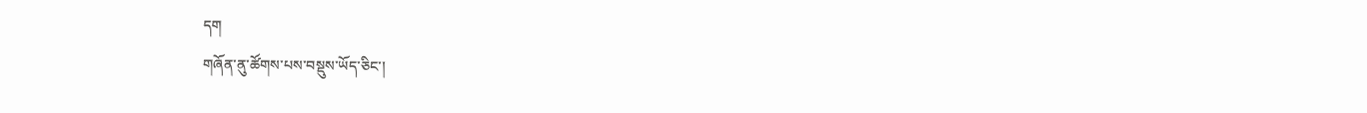དག
གཞོན་ནུ་ཚོགས་པས་བསྡུས་ཡོད་ཅིང་།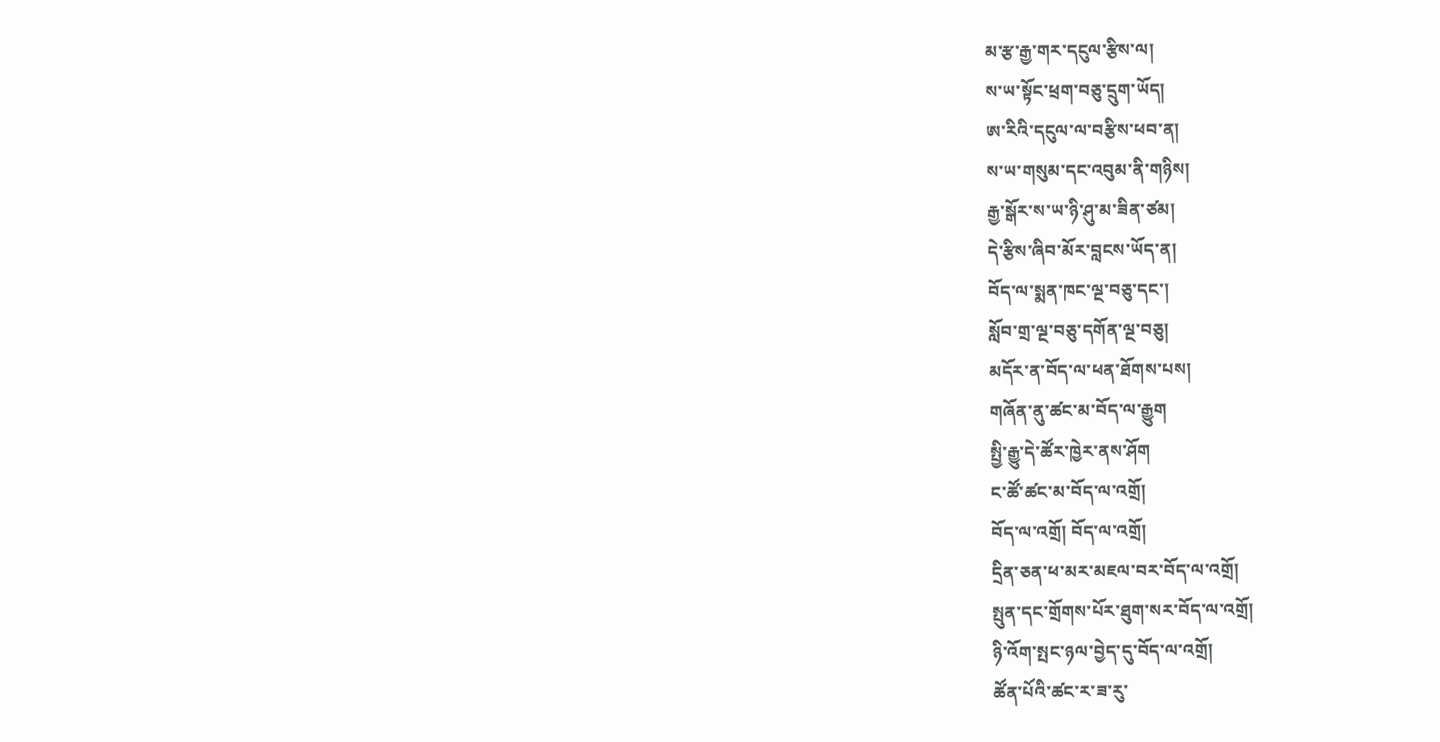མ་རྩ་རྒྱ་གར་དངུལ་རྩིས་ལ།
ས་ཡ་སྟོང་ཕྲག་བཅུ་དྲུག་ཡོད།
ཨ་རིའི་དངུལ་ལ་བརྩིས་ཕབ་ན།
ས་ཡ་གསུམ་དང་འབུམ་ནི་གཉིས།
རྒྱ་སྒོར་ས་ཡ་ཉི་ཤུ་མ་ཟིན་ཙམ།
དེ་རྩིས་ཞིབ་མོར་བླངས་ཡོད་ན།
བོད་ལ་སྨན་ཁང་ལྔ་བཅུ་དང་།
སློབ་གྲ་ལྔ་བཅུ་དགོན་ལྔ་བཅུ།
མདོར་ན་བོད་ལ་ཕན་ཐོགས་པས།
གཞོན་ནུ་ཚང་མ་བོད་ལ་རྒྱུག
སྤྱི་རྒྱུ་དེ་ཚོར་ཁྱེར་ནས་ཤོག
ང་ཚོ་ཚང་མ་བོད་ལ་འགྲོ།
བོད་ལ་འགྲོ། བོད་ལ་འགྲོ།
དྲིན་ཅན་ཕ་མར་མཇལ་བར་བོད་ལ་འགྲོ།
སྤུན་དང་གྲོགས་པོར་ཐུག་སར་བོད་ལ་འགྲོ།
ཉི་འོག་སྤང་ཉལ་བྱེད་དུ་བོད་ལ་འགྲོ།
ཚོན་པོའི་ཚང་ར་ཟ་རུ་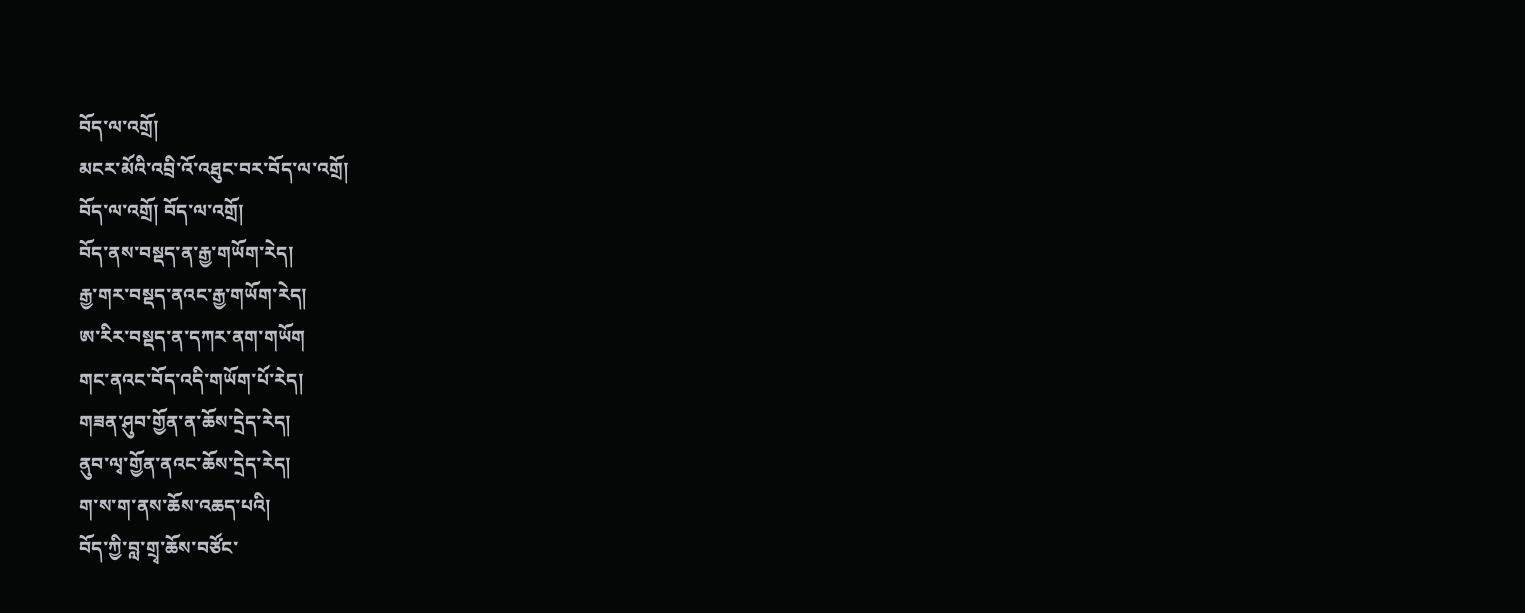བོད་ལ་འགྲོ།
མངར་མོའི་འབྲི་འོ་འཐུང་བར་བོད་ལ་འགྲོ།
བོད་ལ་འགྲོ། བོད་ལ་འགྲོ།
བོད་ནས་བསྡད་ན་རྒྱ་གཡོག་རེད།
རྒྱ་གར་བསྡད་ནའང་རྒྱ་གཡོག་རེད།
ཨ་རིར་བསྡད་ན་དཀར་ནག་གཡོག
གང་ནའང་བོད་འདི་གཡོག་པོ་རེད།
གཟན་ཤུབ་གྱོན་ན་ཆོས་དྲེད་རེད།
ནུབ་ལྭ་གྱོན་ནའང་ཆོས་དྲེད་རེད།
ག་ས་ག་ནས་ཆོས་འཆད་པའི།
བོད་ཀྱི་བླ་གྲྭ་ཆོས་བཙོང་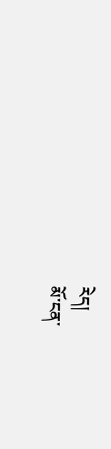རེད།
མོ་ངན་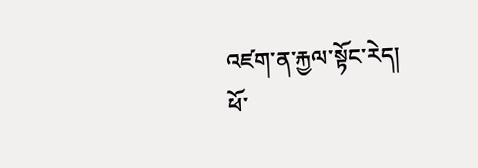འཛག་ན་རྐྱལ་སྟོང་རེད།
ཕོ་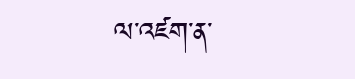ལ་འཛག་ན་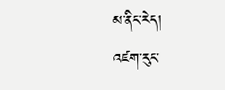མ་ནིང་རེད།
འཛག་རུང་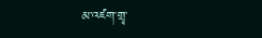མ་འཛག་གྲྭ་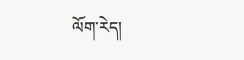ལོག་རེད།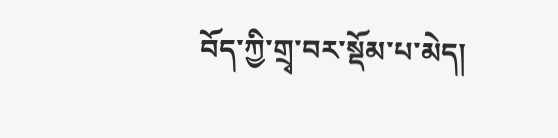བོད་ཀྱི་གྲྭ་བར་སྡོམ་པ་མེད།